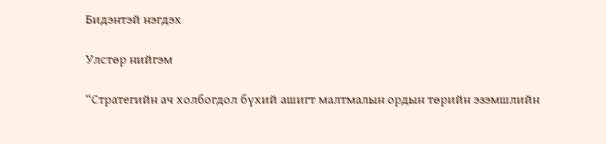Бидэнтэй нэгдэх

Улстөр нийгэм

“Стратегийн ач холбогдол бүхий ашигт малтмалын ордын төрийн эзэмшлийн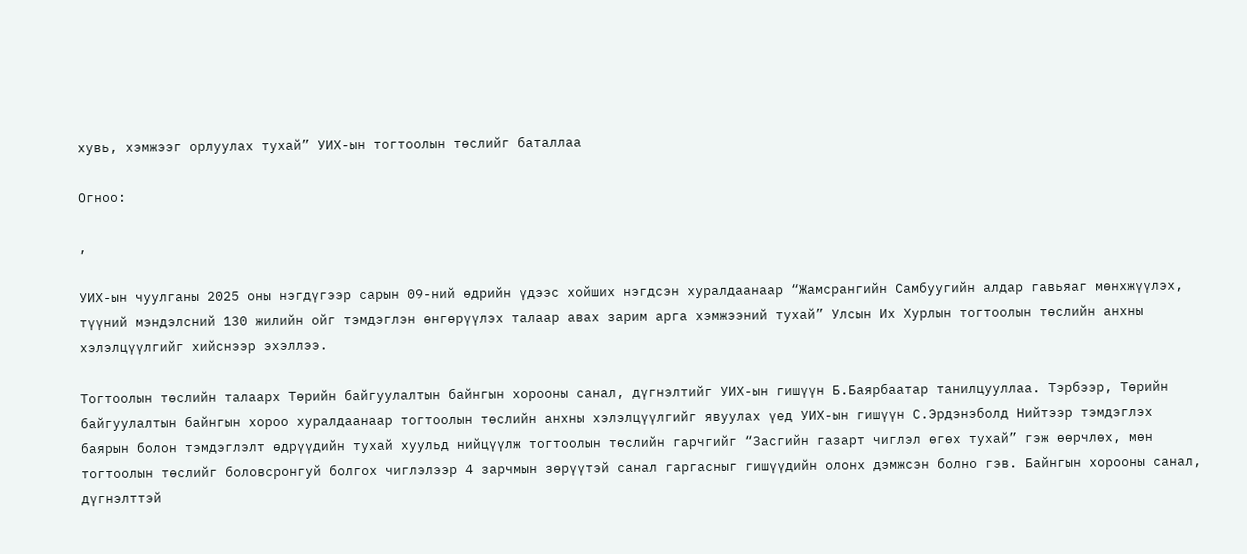хувь, хэмжээг орлуулах тухай” УИХ-ын тогтоолын төслийг баталлаа

Огноо:

,

УИХ-ын чуулганы 2025 оны нэгдүгээр сарын 09-ний өдрийн үдээс хойших нэгдсэн хуралдаанаар “Жамсрангийн Самбуугийн алдар гавьяаг мөнхжүүлэх, түүний мэндэлсний 130 жилийн ойг тэмдэглэн өнгөрүүлэх талаар авах зарим арга хэмжээний тухай” Улсын Их Хурлын тогтоолын төслийн анхны хэлэлцүүлгийг хийснээр эхэллээ.

Тогтоолын төслийн талаарх Төрийн байгуулалтын байнгын хорооны санал, дүгнэлтийг УИХ-ын гишүүн Б.Баярбаатар танилцууллаа. Тэрбээр, Төрийн байгуулалтын байнгын хороо хуралдаанаар тогтоолын төслийн анхны хэлэлцүүлгийг явуулах үед УИХ-ын гишүүн С.Эрдэнэболд Нийтээр тэмдэглэх баярын болон тэмдэглэлт өдрүүдийн тухай хуульд нийцүүлж тогтоолын төслийн гарчгийг “Засгийн газарт чиглэл өгөх тухай” гэж өөрчлөх, мөн тогтоолын төслийг боловсронгуй болгох чиглэлээр 4 зарчмын зөрүүтэй санал гаргасныг гишүүдийн олонх дэмжсэн болно гэв. Байнгын хорооны санал, дүгнэлттэй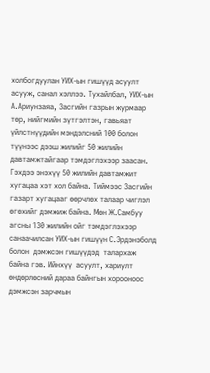холбогдуулан УИХ-ын гишүүд асуулт асууж, санал хэллээ. Тухайлбал, УИХ-ын А.Ариунзаяа, Засгийн газрын журмаар төр, нийгмийн зүтгэлтэн, гавьяат үйлстнүүдийн мэндэлсний 100 болон түүнээс дээш жилийг 50 жилийн давтамжтайгаар тэмдэглэхээр заасан. Гэхдээ энэхүү 50 жилийн давтамжит хугацаа хэт хол байна. Тиймээс Засгийн газарт хугацааг өөрчлөх талаар чиглэл өгөхийг дэмжиж байна. Мөн Ж.Самбуу агсны 130 жилийн ойг тэмдэглэхээр санаачилсан УИХ-ын гишүүн С.Эрдэнэболд  болон  дэмжсэн гишүүдэд  талархаж байна гэв. Ийнхүү  асуулт, хариулт өндөрлөсний дараа байнгын хорооноос дэмжсэн зарчмын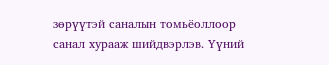зөрүүтэй саналын томьёоллоор санал хурааж шийдвэрлэв. Үүний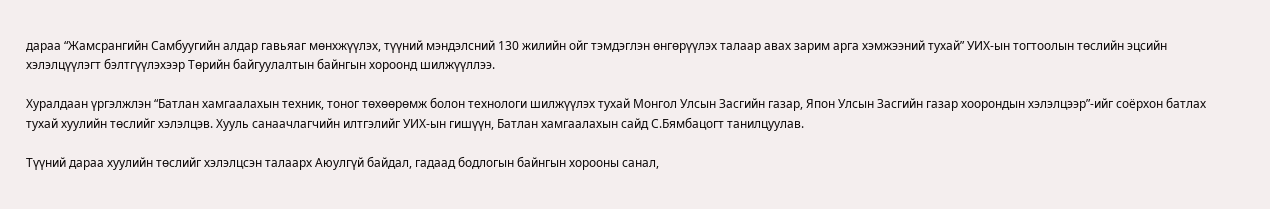дараа “Жамсрангийн Самбуугийн алдар гавьяаг мөнхжүүлэх, түүний мэндэлсний 130 жилийн ойг тэмдэглэн өнгөрүүлэх талаар авах зарим арга хэмжээний тухай” УИХ-ын тогтоолын төслийн эцсийн хэлэлцүүлэгт бэлтгүүлэхээр Төрийн байгуулалтын байнгын хороонд шилжүүллээ.

Хуралдаан үргэлжлэн “Батлан хамгаалахын техник, тоног төхөөрөмж болон технологи шилжүүлэх тухай Монгол Улсын Засгийн газар, Япон Улсын Засгийн газар хоорондын хэлэлцээр”-ийг соёрхон батлах тухай хуулийн төслийг хэлэлцэв. Хууль санаачлагчийн илтгэлийг УИХ-ын гишүүн, Батлан хамгаалахын сайд С.Бямбацогт танилцуулав.

Түүний дараа хуулийн төслийг хэлэлцсэн талаарх Аюулгүй байдал, гадаад бодлогын байнгын хорооны санал,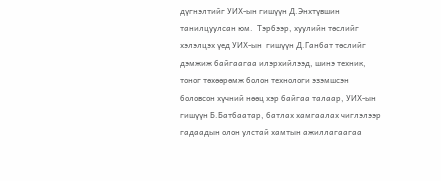дүгнэлтийг УИХ-ын гишүүн Д.Энхтүвшин танилцуулсан юм.  Тэрбээр, хуулийн төслийг хэлэлцэх үед УИХ-ын  гишүүн Д.Ганбат төслийг дэмжиж байгаагаа илэрхийлээд, шинэ техник, тоног төхөөрөмж болон технологи эзэмшсэн боловсон хүчний нөөц хэр байгаа талаар, УИХ-ын гишүүн Б.Батбаатар, батлах хамгаалах чиглэлээр гадаадын олон улстай хамтын ажиллагаагаа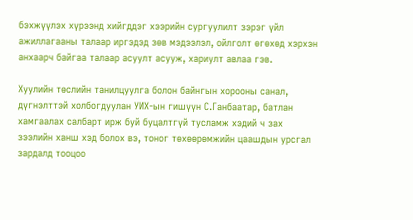бэхжүүлэх хүрээнд хийгддэг хээрийн сургуулилт зэрэг үйл ажиллагааны талаар иргэдэд зөв мэдээлэл, ойлголт өгөхөд хэрхэн анхаарч байгаа талаар асуулт асууж, хариулт авлаа гэв.

Хуулийн төслийн танилцуулга болон байнгын хорооны санал, дүгнэлттэй холбогдуулан УИХ-ын гишүүн С.Ганбаатар, батлан хамгаалах салбарт ирж буй буцалтгүй тусламж хэдий ч зах зээлийн ханш хэд болох вэ, тоног төхөөрөмжийн цаашдын урсгал зардалд тооцоо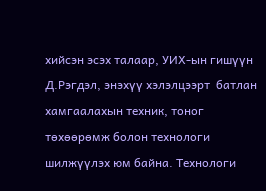хийсэн эсэх талаар, УИХ-ын гишүүн Д.Рэгдэл, энэхүү хэлэлцээрт  батлан хамгаалахын техник, тоног төхөөрөмж болон технологи шилжүүлэх юм байна. Технологи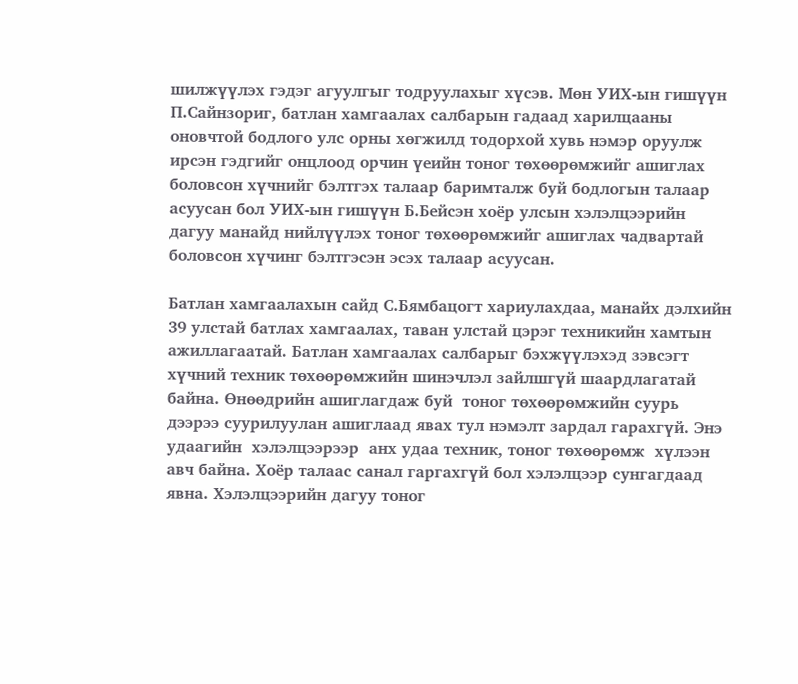шилжүүлэх гэдэг агуулгыг тодруулахыг хүсэв. Мөн УИХ-ын гишүүн П.Сайнзориг, батлан хамгаалах салбарын гадаад харилцааны оновчтой бодлого улс орны хөгжилд тодорхой хувь нэмэр оруулж ирсэн гэдгийг онцлоод орчин үеийн тоног төхөөрөмжийг ашиглах боловсон хүчнийг бэлтгэх талаар баримталж буй бодлогын талаар асуусан бол УИХ-ын гишүүн Б.Бейсэн хоёр улсын хэлэлцээрийн дагуу манайд нийлүүлэх тоног төхөөрөмжийг ашиглах чадвартай боловсон хүчинг бэлтгэсэн эсэх талаар асуусан.

Батлан хамгаалахын сайд С.Бямбацогт хариулахдаа, манайх дэлхийн 39 улстай батлах хамгаалах, таван улстай цэрэг техникийн хамтын ажиллагаатай. Батлан хамгаалах салбарыг бэхжүүлэхэд зэвсэгт хүчний техник төхөөрөмжийн шинэчлэл зайлшгүй шаардлагатай байна. Өнөөдрийн ашиглагдаж буй  тоног төхөөрөмжийн суурь дээрээ суурилуулан ашиглаад явах тул нэмэлт зардал гарахгүй. Энэ удаагийн  хэлэлцээрээр  анх удаа техник, тоног төхөөрөмж  хүлээн авч байна. Хоёр талаас санал гаргахгүй бол хэлэлцээр сунгагдаад явна. Хэлэлцээрийн дагуу тоног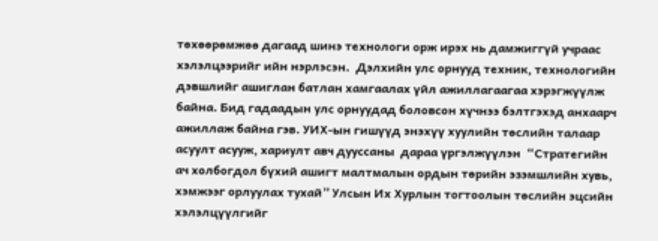төхөөрөмжөө дагаад шинэ технологи орж ирэх нь дамжиггүй учраас хэлэлцээрийг ийн нэрлэсэн.  Дэлхийн улс орнууд техник, технологийн дэвшлийг ашиглан батлан хамгаалах үйл ажиллагаагаа хэрэгжүүлж байна. Бид гадаадын улс орнуудад боловсон хүчнээ бэлтгэхэд анхаарч ажиллаж байна гэв. УИХ-ын гишүүд энэхүү хуулийн төслийн талаар асуулт асууж, хариулт авч дууссаны  дараа үргэлжүүлэн  “Стратегийн ач холбогдол бүхий ашигт малтмалын ордын төрийн эзэмшлийн хувь, хэмжээг орлуулах тухай” Улсын Их Хурлын тогтоолын төслийн эцсийн хэлэлцүүлгийг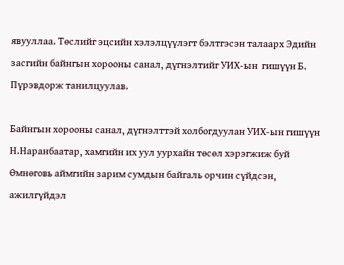явууллаа. Төслийг эцсийн хэлэлцүүлэгт бэлтгэсэн талаарх Эдийн засгийн байнгын хорооны санал, дүгнэлтийг УИХ-ын  гишүүн Б. Пүрэвдорж танилцуулав.

Байнгын хорооны санал, дүгнэлттэй холбогдуулан УИХ-ын гишүүн Н.Наранбаатар, хамгийн их уул уурхайн төсөл хэрэгжиж буй Өмнөговь аймгийн зарим сумдын байгаль орчин сүйдсэн, ажилгүйдэл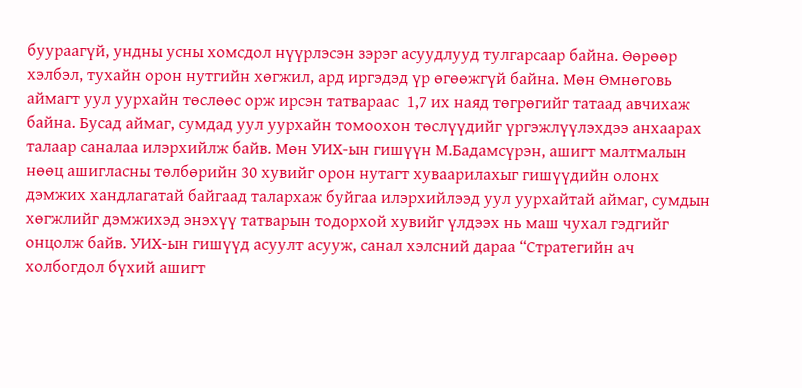буураагүй, ундны усны хомсдол нүүрлэсэн зэрэг асуудлууд тулгарсаар байна. Өөрөөр хэлбэл, тухайн орон нутгийн хөгжил, ард иргэдэд үр өгөөжгүй байна. Мөн Өмнөговь аймагт уул уурхайн төслөөс орж ирсэн татвараас  1,7 их наяд төгрөгийг татаад авчихаж байна. Бусад аймаг, сумдад уул уурхайн томоохон төслүүдийг үргэжлүүлэхдээ анхаарах талаар саналаа илэрхийлж байв. Мөн УИХ-ын гишүүн М.Бадамсүрэн, ашигт малтмалын нөөц ашигласны төлбөрийн 30 хувийг орон нутагт хуваарилахыг гишүүдийн олонх дэмжих хандлагатай байгаад талархаж буйгаа илэрхийлээд уул уурхайтай аймаг, сумдын хөгжлийг дэмжихэд энэхүү татварын тодорхой хувийг үлдээх нь маш чухал гэдгийг онцолж байв. УИХ-ын гишүүд асуулт асууж, санал хэлсний дараа “Стратегийн ач холбогдол бүхий ашигт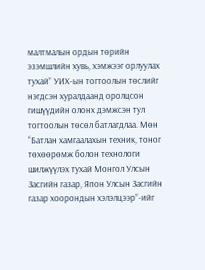малтмалын ордын төрийн эзэмшлийн хувь, хэмжээг орлуулах тухай” УИХ-ын тогтоолын төслийг нэгдсэн хуралдаанд оролцсон гишүүдийн олонх дэмжсэн тул тогтоолын төсөл батлагдлаа. Мөн “Батлан хамгаалахын техник, тоног төхөөрөмж болон технологи шилжүүлэх тухай Монгол Улсын Засгийн газар, Япон Улсын Засгийн газар хоорондын хэлэлцээр”-ийг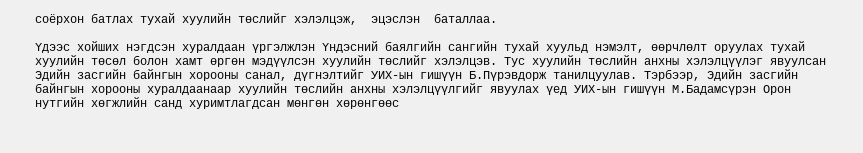соёрхон батлах тухай хуулийн төслийг хэлэлцэж,  эцэслэн  баталлаа.

Үдээс хойших нэгдсэн хуралдаан үргэлжлэн Үндэсний баялгийн сангийн тухай хуульд нэмэлт, өөрчлөлт оруулах тухай хуулийн төсөл болон хамт өргөн мэдүүлсэн хуулийн төслийг хэлэлцэв. Тус хуулийн төслийн анхны хэлэлцүүлэг явуулсан Эдийн засгийн байнгын хорооны санал, дүгнэлтийг УИХ-ын гишүүн Б.Пүрэвдорж танилцуулав. Тэрбээр, Эдийн засгийн байнгын хорооны хуралдаанаар хуулийн төслийн анхны хэлэлцүүлгийг явуулах үед УИХ-ын гишүүн М.Бадамсүрэн Орон нутгийн хөгжлийн санд хуримтлагдсан мөнгөн хөрөнгөөс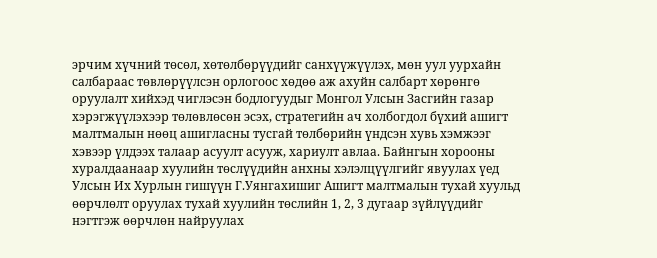эрчим хүчний төсөл, хөтөлбөрүүдийг санхүүжүүлэх, мөн уул уурхайн салбараас төвлөрүүлсэн орлогоос хөдөө аж ахуйн салбарт хөрөнгө оруулалт хийхэд чиглэсэн бодлогуудыг Монгол Улсын Засгийн газар хэрэгжүүлэхээр төлөвлөсөн эсэх, стратегийн ач холбогдол бүхий ашигт малтмалын нөөц ашигласны тусгай төлбөрийн үндсэн хувь хэмжээг хэвээр үлдээх талаар асуулт асууж, хариулт авлаа. Байнгын хорооны хуралдаанаар хуулийн төслүүдийн анхны хэлэлцүүлгийг явуулах үед Улсын Их Хурлын гишүүн Г.Уянгахишиг Ашигт малтмалын тухай хуульд өөрчлөлт оруулах тухай хуулийн төслийн 1, 2, 3 дугаар зүйлүүдийг нэгтгэж өөрчлөн найруулах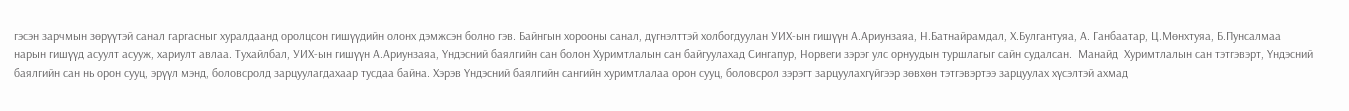гэсэн зарчмын зөрүүтэй санал гаргасныг хуралдаанд оролцсон гишүүдийн олонх дэмжсэн болно гэв. Байнгын хорооны санал, дүгнэлттэй холбогдуулан УИХ-ын гишүүн А.Ариунзаяа, Н.Батнайрамдал, Х.Булгантуяа, А. Ганбаатар, Ц.Мөнхтуяа, Б.Пунсалмаа нарын гишүүд асуулт асууж, хариулт авлаа. Тухайлбал, УИХ-ын гишүүн А.Ариунзаяа, Үндэсний баялгийн сан болон Хуримтлалын сан байгуулахад Сингапур, Норвеги зэрэг улс орнуудын туршлагыг сайн судалсан.  Манайд  Хуримтлалын сан тэтгэвэрт, Үндэсний баялгийн сан нь орон сууц, эрүүл мэнд, боловсролд зарцуулагдахаар тусдаа байна. Хэрэв Үндэсний баялгийн сангийн хуримтлалаа орон сууц, боловсрол зэрэгт зарцуулахгүйгээр зөвхөн тэтгэвэртээ зарцуулах хүсэлтэй ахмад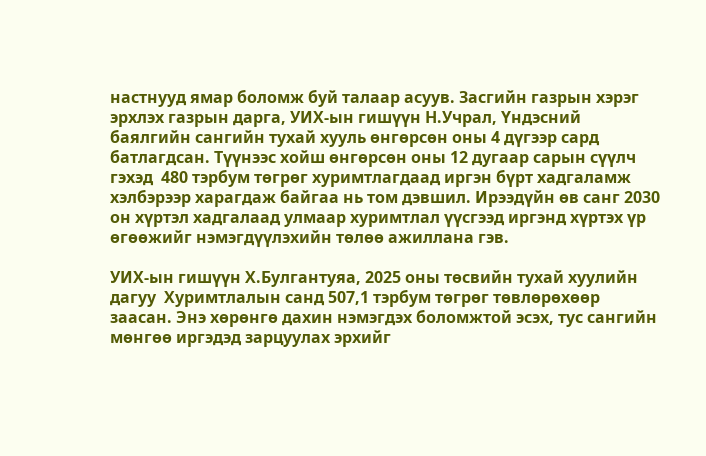настнууд ямар боломж буй талаар асуув. Засгийн газрын хэрэг эрхлэх газрын дарга, УИХ-ын гишүүн Н.Учрал, Үндэсний баялгийн сангийн тухай хууль өнгөрсөн оны 4 дүгээр сард батлагдсан. Түүнээс хойш өнгөрсөн оны 12 дугаар сарын сүүлч гэхэд  480 тэрбум төгрөг хуримтлагдаад иргэн бүрт хадгаламж хэлбэрээр харагдаж байгаа нь том дэвшил. Ирээдүйн өв санг 2030 он хүртэл хадгалаад улмаар хуримтлал үүсгээд иргэнд хүртэх үр өгөөжийг нэмэгдүүлэхийн төлөө ажиллана гэв.

УИХ-ын гишүүн Х.Булгантуяа, 2025 оны төсвийн тухай хуулийн дагуу  Хуримтлалын санд 507,1 тэрбум төгрөг төвлөрөхөөр заасан. Энэ хөрөнгө дахин нэмэгдэх боломжтой эсэх, тус сангийн мөнгөө иргэдэд зарцуулах эрхийг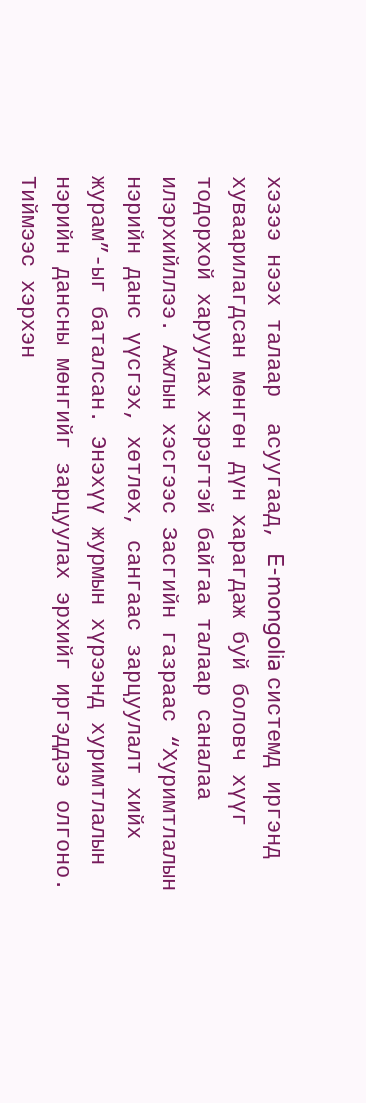хэзээ нээх талаар  асуугаад, E-mongolia системд иргэнд хуваарилагдсан мөнгөн дүн харагдаж буй боловч хүүг тодорхой харуулах хэрэгтэй байгаа талаар саналаа илэрхийллээ. Ажлын хэсгээс Засгийн газраас “Хуримтлалын нэрийн данс үүсгэх, хөтлөх, сангаас зарцуулалт хийх журам”-ыг баталсан. Энэхүү журмын хүрээнд хуримтлалын нэрийн дансны мөнгийг зарцуулах эрхийг иргэддээ олгоно. Тиймээс хэрхэн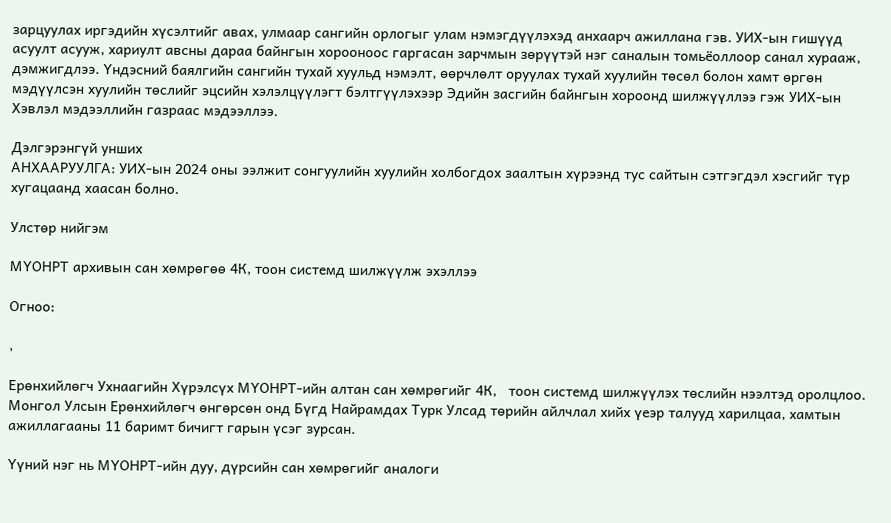зарцуулах иргэдийн хүсэлтийг авах, улмаар сангийн орлогыг улам нэмэгдүүлэхэд анхаарч ажиллана гэв. УИХ-ын гишүүд асуулт асууж, хариулт авсны дараа байнгын хорооноос гаргасан зарчмын зөрүүтэй нэг саналын томьёоллоор санал хурааж, дэмжигдлээ. Үндэсний баялгийн сангийн тухай хуульд нэмэлт, өөрчлөлт оруулах тухай хуулийн төсөл болон хамт өргөн мэдүүлсэн хуулийн төслийг эцсийн хэлэлцүүлэгт бэлтгүүлэхээр Эдийн засгийн байнгын хороонд шилжүүллээ гэж УИХ-ын Хэвлэл мэдээллийн газраас мэдээллээ.

Дэлгэрэнгүй унших
АНХААРУУЛГА: УИХ-ын 2024 оны ээлжит сонгуулийн хуулийн холбогдох заалтын хүрээнд тус сайтын сэтгэгдэл хэсгийг түр хугацаанд хаасан болно.

Улстөр нийгэм

МҮОНРТ архивын сан хөмрөгөө 4К, тоон системд шилжүүлж эхэллээ

Огноо:

,

Ерөнхийлөгч Ухнаагийн Хүрэлсүх МҮОНРТ-ийн алтан сан хөмрөгийг 4К,   тоон системд шилжүүлэх төслийн нээлтэд оролцлоо. Монгол Улсын Ерөнхийлөгч өнгөрсөн онд Бүгд Найрамдах Турк Улсад төрийн айлчлал хийх үеэр талууд харилцаа, хамтын ажиллагааны 11 баримт бичигт гарын үсэг зурсан.

Үүний нэг нь МҮОНРТ-ийн дуу, дүрсийн сан хөмрөгийг аналоги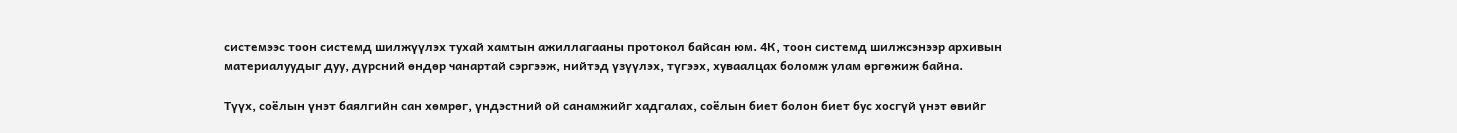системээс тоон системд шилжүүлэх тухай хамтын ажиллагааны протокол байсан юм. 4К, тоон системд шилжсэнээр архивын материалуудыг дуу, дүрсний өндөр чанартай сэргээж, нийтэд үзүүлэх, түгээх, хуваалцах боломж улам өргөжиж байна.

Түүх, соёлын үнэт баялгийн сан хөмрөг, үндэстний ой санамжийг хадгалах, соёлын биет болон биет бус хосгүй үнэт өвийг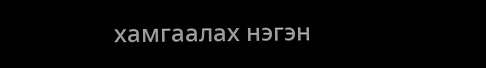хамгаалах нэгэн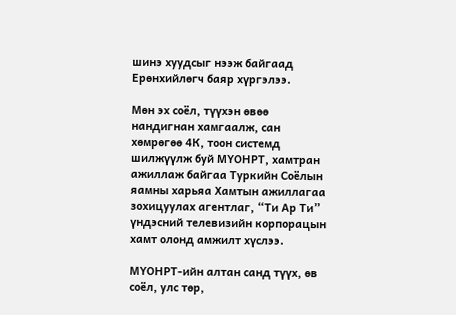шинэ хуудсыг нээж байгаад Ерөнхийлөгч баяр хүргэлээ.

Мөн эх соёл, түүхэн өвөө нандигнан хамгаалж, сан хөмрөгөө 4К, тоон системд шилжүүлж буй МҮОНРТ, хамтран ажиллаж байгаа Туркийн Соёлын яамны харьяа Хамтын ажиллагаа зохицуулах агентлаг, “Ти Ар Ти” үндэсний телевизийн корпорацын хамт олонд амжилт хүслээ.

МҮОНРТ-ийн алтан санд түүх, өв соёл, улс төр,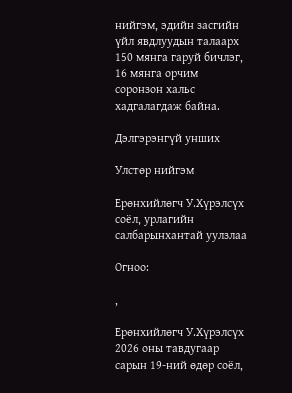нийгэм, эдийн засгийн үйл явдлуудын талаарх 150 мянга гаруй бичлэг, 16 мянга орчим соронзон хальс хадгалагдаж байна.

Дэлгэрэнгүй унших

Улстөр нийгэм

Ерөнхийлөгч У.Хүрэлсүх соёл, урлагийн салбарынхантай уулзлаа

Огноо:

,

Ерөнхийлөгч У.Хүрэлсүх 2026 оны тавдугаар сарын 19-ний өдөр соёл,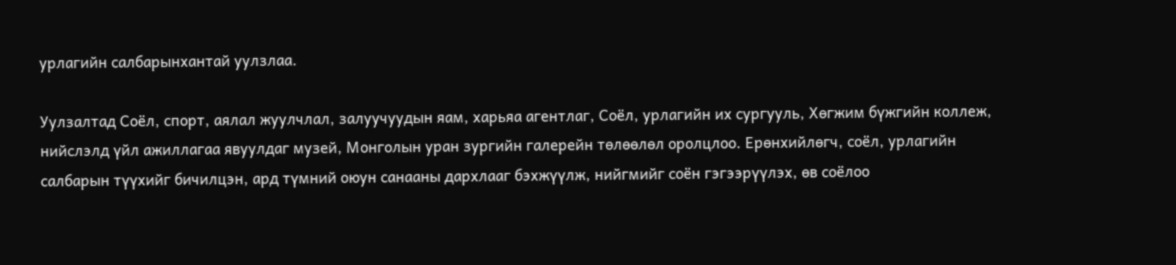урлагийн салбарынхантай уулзлаа.

Уулзалтад Соёл, спорт, аялал жуулчлал, залуучуудын яам, харьяа агентлаг, Соёл, урлагийн их сургууль, Хөгжим бүжгийн коллеж, нийслэлд үйл ажиллагаа явуулдаг музей, Монголын уран зургийн галерейн төлөөлөл оролцлоо. Ерөнхийлөгч, соёл, урлагийн салбарын түүхийг бичилцэн, ард түмний оюун санааны дархлааг бэхжүүлж, нийгмийг соён гэгээрүүлэх, өв соёлоо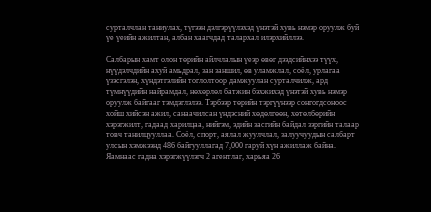сурталчлан таниулах, түгээн дэлгэрүүлэхэд үнэтэй хувь нэмэр оруулж буй үе үеийн ажилтан, албан хаагчдад талархал илэрхийллээ.

Салбарын хамт олон төрийн айлчлалын үеэр өвөг дээдсийнхээ түүх, нүүдэлчдийн ахуй амьдрал, зан заншил, өв уламжлал, соёл, урлагаа үзэсгэлэн, хүндэтгэлийн тоглолтоор дамжуулан сурталчилж, ард түмнүүдийн найрамдал, нөхөрлөл батжин бэхжихэд үнэтэй хувь нэмэр оруулж байгааг тэмдэглэлээ. Тэрбээр төрийн тэргүүнээр сонгогдсоноос хойш хийсэн ажил, санаачилсан үндэсний хөдөлгөөн, хөтөлбөрийн хэрэгжилт, гадаад харилцаа, нийгэм, эдийн засгийн байдал зэргийн талаар товч танилцууллаа. Соёл, спорт, аялал жуулчлал, залуучуудын салбарт улсын хэмжээнд 486 байгууллагад 7,000 гаруй хүн ажиллаж байна. Яамнаас гадна хэрэгжүүлэгч 2 агентлаг, харьяа 26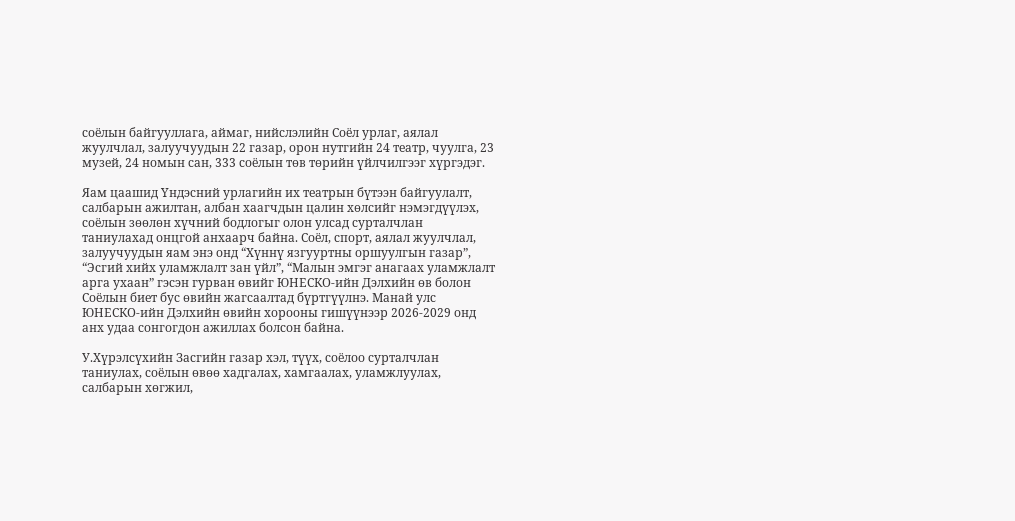соёлын байгууллага, аймаг, нийслэлийн Соёл урлаг, аялал жуулчлал, залуучуудын 22 газар, орон нутгийн 24 театр, чуулга, 23 музей, 24 номын сан, 333 соёлын төв төрийн үйлчилгээг хүргэдэг.

Яам цаашид Үндэсний урлагийн их театрын бүтээн байгуулалт, салбарын ажилтан, албан хаагчдын цалин хөлсийг нэмэгдүүлэх, соёлын зөөлөн хүчний бодлогыг олон улсад сурталчлан таниулахад онцгой анхаарч байна. Соёл, спорт, аялал жуулчлал, залуучуудын яам энэ онд “Хүннү язгууртны оршуулгын газар”, “Эсгий хийх уламжлалт зан үйл”, “Малын эмгэг анагаах уламжлалт арга ухаан” гэсэн гурван өвийг ЮНЕСКО-ийн Дэлхийн өв болон Соёлын биет бус өвийн жагсаалтад бүртгүүлнэ. Манай улс ЮНЕСКО-ийн Дэлхийн өвийн хорооны гишүүнээр 2026-2029 онд анх удаа сонгогдон ажиллах болсон байна.

У.Хүрэлсүхийн Засгийн газар хэл, түүх, соёлоо сурталчлан таниулах, соёлын өвөө хадгалах, хамгаалах, уламжлуулах, салбарын хөгжил,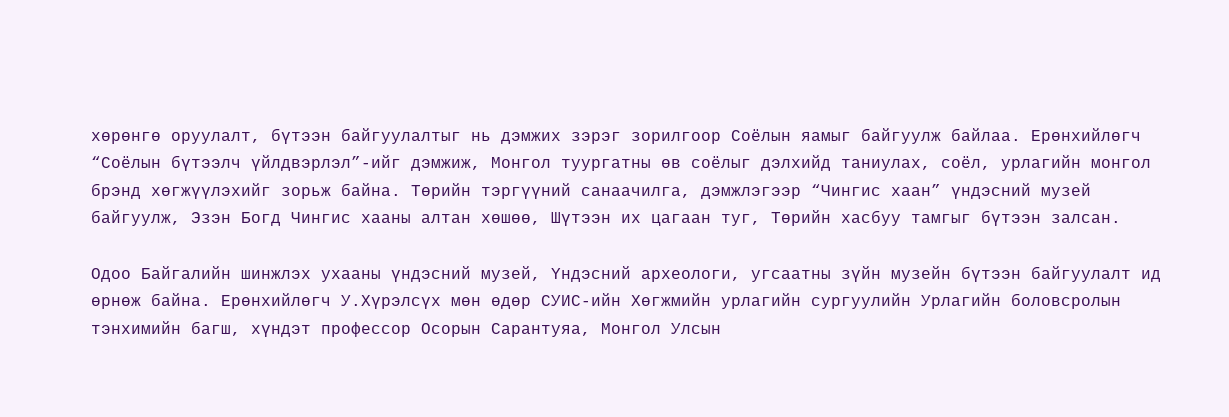хөрөнгө оруулалт, бүтээн байгуулалтыг нь дэмжих зэрэг зорилгоор Соёлын яамыг байгуулж байлаа. Ерөнхийлөгч “Соёлын бүтээлч үйлдвэрлэл”-ийг дэмжиж, Монгол туургатны өв соёлыг дэлхийд таниулах, соёл, урлагийн монгол брэнд хөгжүүлэхийг зорьж байна. Төрийн тэргүүний санаачилга, дэмжлэгээр “Чингис хаан” үндэсний музей байгуулж, Эзэн Богд Чингис хааны алтан хөшөө, Шүтээн их цагаан туг, Төрийн хасбуу тамгыг бүтээн залсан.

Одоо Байгалийн шинжлэх ухааны үндэсний музей, Үндэсний археологи, угсаатны зүйн музейн бүтээн байгуулалт ид өрнөж байна. Ерөнхийлөгч У.Хүрэлсүх мөн өдөр СУИС-ийн Хөгжмийн урлагийн сургуулийн Урлагийн боловсролын тэнхимийн багш, хүндэт профессор Осорын Сарантуяа, Монгол Улсын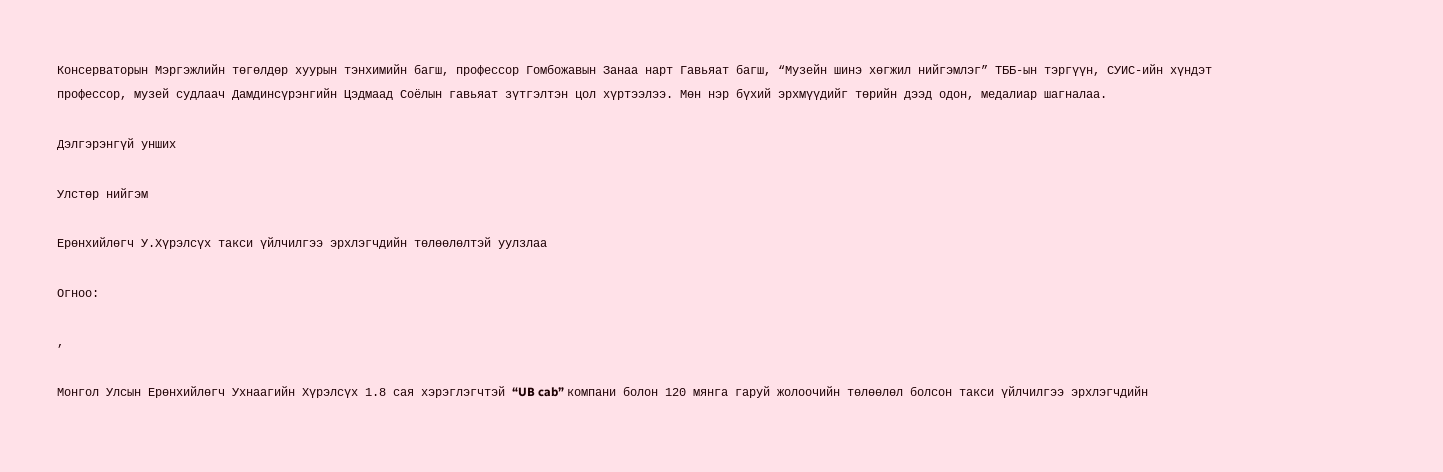Консерваторын Мэргэжлийн төгөлдөр хуурын тэнхимийн багш, профессор Гомбожавын Занаа нарт Гавьяат багш, “Музейн шинэ хөгжил нийгэмлэг” ТББ-ын тэргүүн, СУИС-ийн хүндэт профессор, музей судлаач Дамдинсүрэнгийн Цэдмаад Соёлын гавьяат зүтгэлтэн цол хүртээлээ. Мөн нэр бүхий эрхмүүдийг төрийн дээд одон, медалиар шагналаа.

Дэлгэрэнгүй унших

Улстөр нийгэм

Ерөнхийлөгч У.Хүрэлсүх такси үйлчилгээ эрхлэгчдийн төлөөлөлтэй уулзлаа

Огноо:

,

Монгол Улсын Ерөнхийлөгч Ухнаагийн Хүрэлсүх 1.8 сая хэрэглэгчтэй “UB cab” компани болон 120 мянга гаруй жолоочийн төлөөлөл болсон такси үйлчилгээ эрхлэгчдийн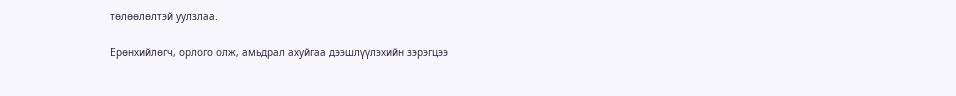төлөөлөлтэй уулзлаа.

Ерөнхийлөгч, орлого олж, амьдрал ахуйгаа дээшлүүлэхийн зэрэгцээ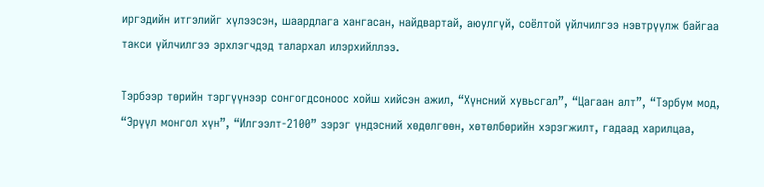иргэдийн итгэлийг хүлээсэн, шаардлага хангасан, найдвартай, аюулгүй, соёлтой үйлчилгээ нэвтрүүлж байгаа такси үйлчилгээ эрхлэгчдэд талархал илэрхийллээ.

Тэрбээр төрийн тэргүүнээр сонгогдсоноос хойш хийсэн ажил, “Хүнсний хувьсгал”, “Цагаан алт”, “Тэрбум мод, “Эрүүл монгол хүн”, “Илгээлт-2100” зэрэг үндэсний хөдөлгөөн, хөтөлбөрийн хэрэгжилт, гадаад харилцаа,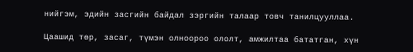нийгэм, эдийн засгийн байдал зэргийн талаар товч танилцууллаа.

Цаашид төр, засаг, түмэн олноороо ололт, амжилтаа бататган, хүн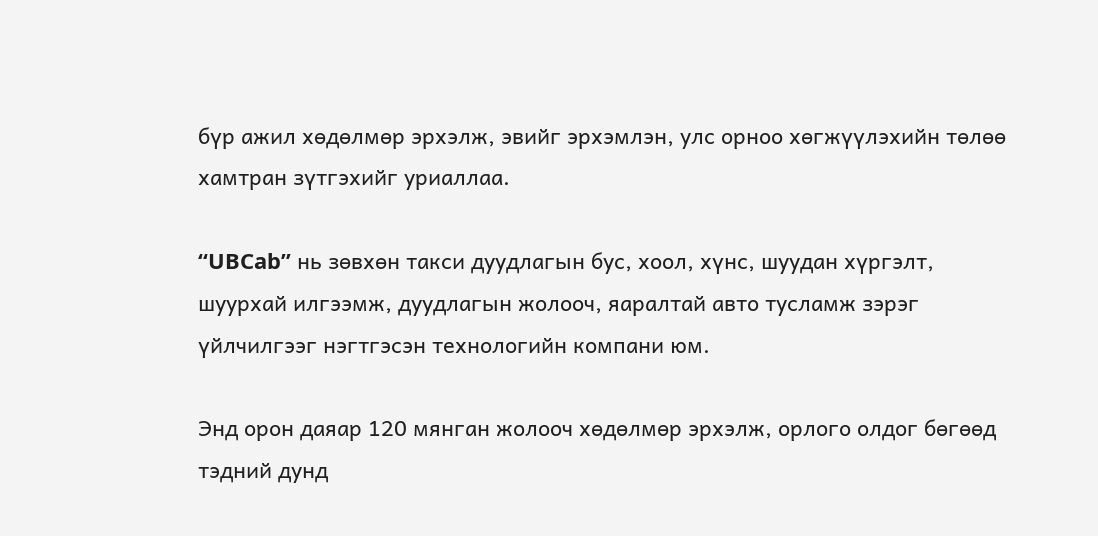бүр ажил хөдөлмөр эрхэлж, эвийг эрхэмлэн, улс орноо хөгжүүлэхийн төлөө хамтран зүтгэхийг уриаллаа.

“UBCab” нь зөвхөн такси дуудлагын бус, хоол, хүнс, шуудан хүргэлт, шуурхай илгээмж, дуудлагын жолооч, яаралтай авто тусламж зэрэг үйлчилгээг нэгтгэсэн технологийн компани юм.

Энд орон даяар 120 мянган жолооч хөдөлмөр эрхэлж, орлого олдог бөгөөд тэдний дунд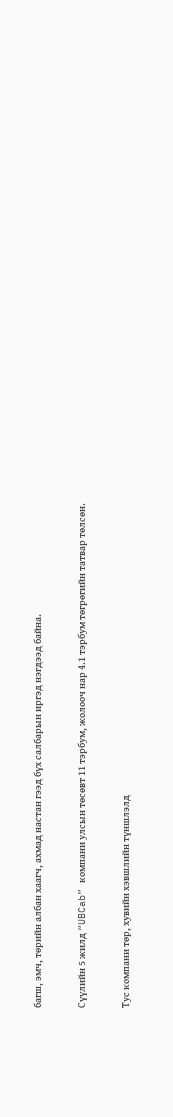багш, эмч, төрийн албан хаагч, ахмад настан гээд бүх салбарын иргэд нэгдээд байна.

Сүүлийн 5 жилд “UBCab” компани улсын төсөвт 11 тэрбум, жолооч нар 4.1 тэрбум төгрөгийн татвар төлсөн.

Тус компани төр, хувийн хэвшлийн түншлэлд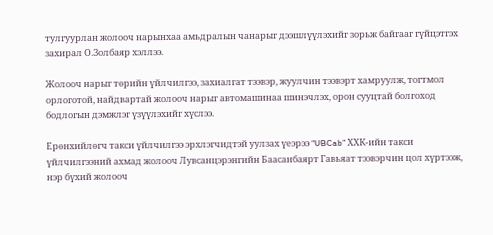тулгуурлан жолооч нарынхаа амьдралын чанарыг дээшлүүлэхийг зорьж байгааг гүйцэтгэх захирал О.Золбаяр хэллээ.

Жолооч нарыг төрийн үйлчилгээ, захиалгат тээвэр, жуулчин тээвэрт хамруулж, тогтмол орлоготой, найдвартай жолооч нарыг автомашинаа шинэчлэх, орон сууцтай болгоход бодлогын дэмжлэг үзүүлэхийг хүслээ.

Ерөнхийлөгч такси үйлчилгээ эрхлэгчидтэй уулзах үеэрээ “UBCab” ХХК-ийн такси үйлчилгээний ахмад жолооч Лувсанцэрэнгийн Баасанбаярт Гавьяат тээвэрчин цол хүртээж, нэр бүхий жолооч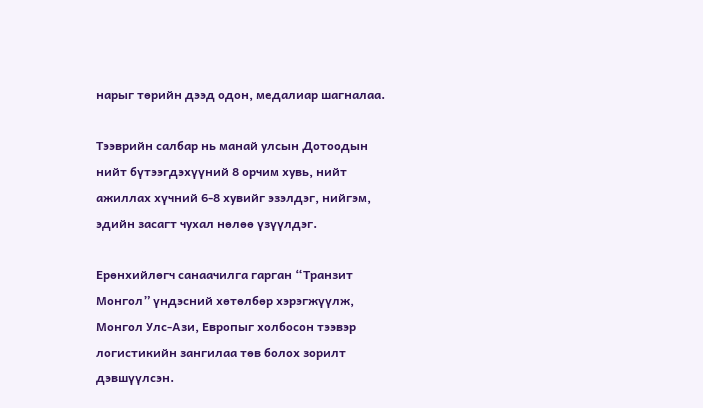нарыг төрийн дээд одон, медалиар шагналаа.

Тээврийн салбар нь манай улсын Дотоодын нийт бүтээгдэхүүний 8 орчим хувь, нийт ажиллах хүчний 6-8 хувийг эзэлдэг, нийгэм, эдийн засагт чухал нөлөө үзүүлдэг.

Ерөнхийлөгч санаачилга гарган “Транзит Монгол” үндэсний хөтөлбөр хэрэгжүүлж, Монгол Улс-Ази, Европыг холбосон тээвэр логистикийн зангилаа төв болох зорилт дэвшүүлсэн.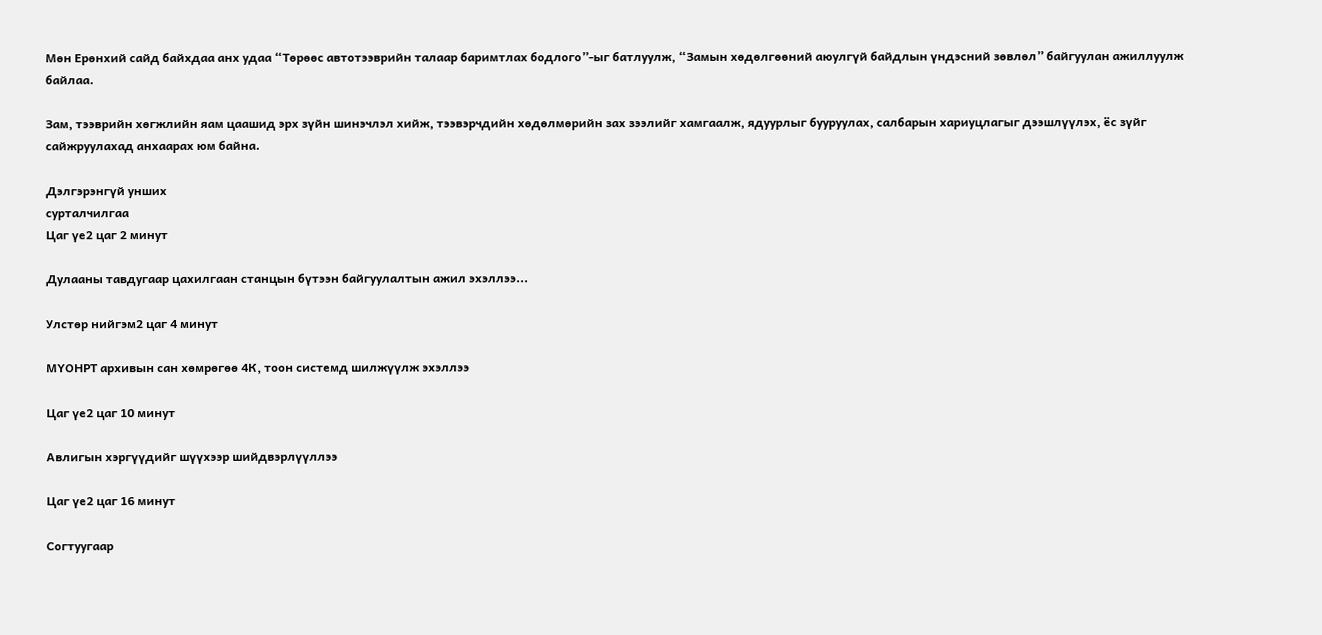Мөн Ерөнхий сайд байхдаа анх удаа “Төрөөс автотээврийн талаар баримтлах бодлого”-ыг батлуулж, “Замын хөдөлгөөний аюулгүй байдлын үндэсний зөвлөл” байгуулан ажиллуулж байлаа.

Зам, тээврийн хөгжлийн яам цаашид эрх зүйн шинэчлэл хийж, тээвэрчдийн хөдөлмөрийн зах зээлийг хамгаалж, ядуурлыг бууруулах, салбарын хариуцлагыг дээшлүүлэх, ёс зүйг сайжруулахад анхаарах юм байна.

Дэлгэрэнгүй унших
сурталчилгаа
Цаг үе2 цаг 2 минут

Дулааны тавдугаар цахилгаан станцын бүтээн байгуулалтын ажил эхэллээ...

Улстөр нийгэм2 цаг 4 минут

МҮОНРТ архивын сан хөмрөгөө 4К, тоон системд шилжүүлж эхэллээ

Цаг үе2 цаг 10 минут

Авлигын хэргүүдийг шүүхээр шийдвэрлүүллээ

Цаг үе2 цаг 16 минут

Согтуугаар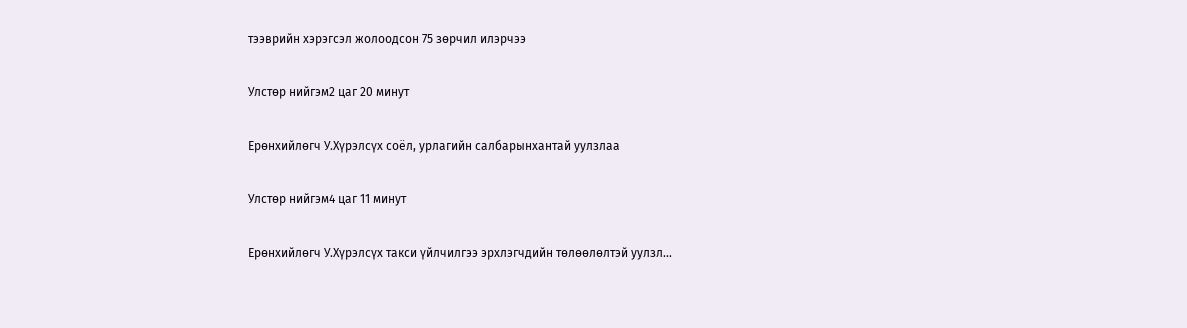тээврийн хэрэгсэл жолоодсон 75 зөрчил илэрчээ

Улстөр нийгэм2 цаг 20 минут

Ерөнхийлөгч У.Хүрэлсүх соёл, урлагийн салбарынхантай уулзлаа

Улстөр нийгэм4 цаг 11 минут

Ерөнхийлөгч У.Хүрэлсүх такси үйлчилгээ эрхлэгчдийн төлөөлөлтэй уулзл...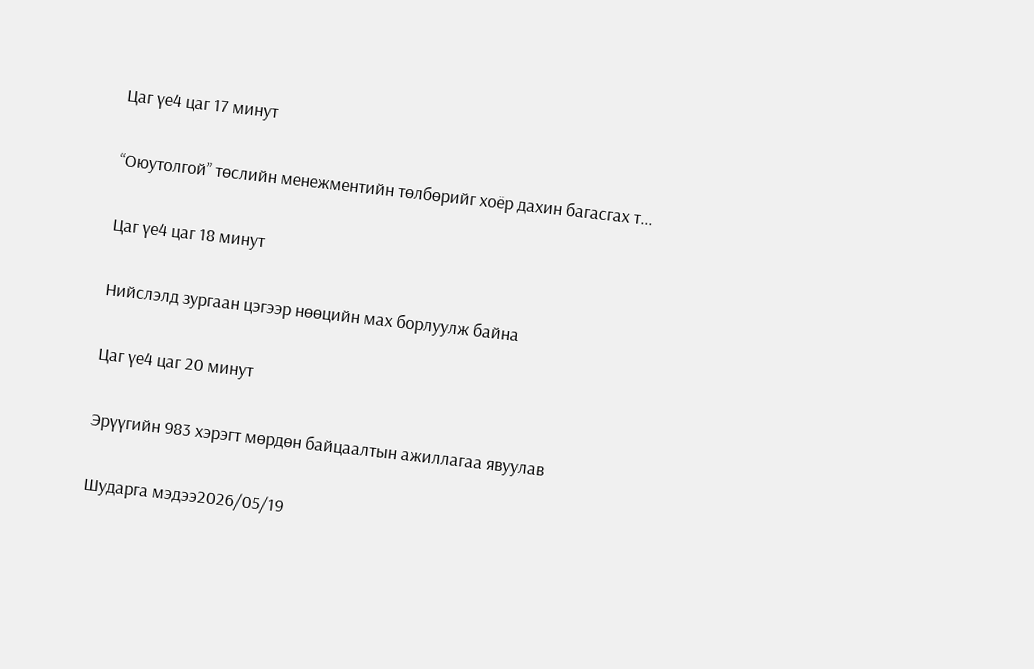Цаг үе4 цаг 17 минут

“Оюутолгой” төслийн менежментийн төлбөрийг хоёр дахин багасгах т...

Цаг үе4 цаг 18 минут

Нийслэлд зургаан цэгээр нөөцийн мах борлуулж байна

Цаг үе4 цаг 20 минут

Эрүүгийн 983 хэрэгт мөрдөн байцаалтын ажиллагаа явуулав

Шударга мэдээ2026/05/19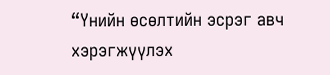“Үнийн өсөлтийн эсрэг авч хэрэгжүүлэх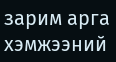зарим арга хэмжээний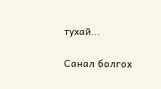тухай...

Санал болгох